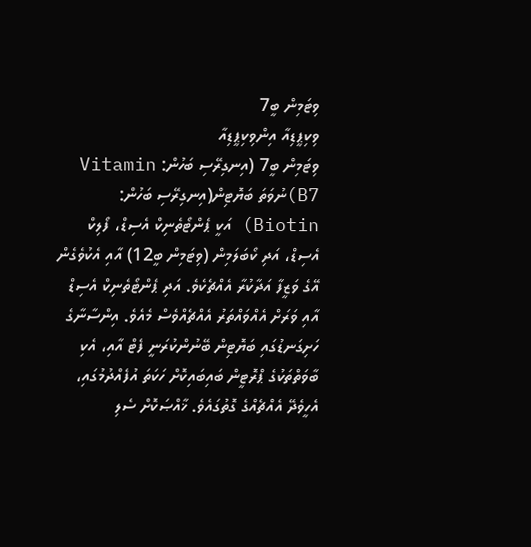ވިޓަމިން ބީ7
ވިކިޕީޑިއާ އިންވިކިޕީޑިއާ
ވިޓަމިން ބީ7 (އިނގިރޭސި ބަހުން: Vitamin B7)ނުވަތަ ބަޔޮޓިން(އިނގިރޭސި ބަހުން: Biotin) އަކީ ޕެންޓޯތެނިކް އެސިޑް، ފޯލިކް އެސިޑް، އަދި ކޯބަލަމިން (ވިޓަމިން ބީ12) އާއި އެކުވެގެން އޭގެ ވަޒީފާ އަދާކުރާ އެއްޗެކެވެ. އަދި ޕެންޓޯތެނިކް އެސިޑް އާއި ވަރަށް އެއްވައްތަރު އެއްޗެއްވެސް މެއެވެ. އިންސާނާގެ ހަށިގަނޑުގައި ބަޔޮޓިން ބޭނުންކުރަނީ ފެޓް އާއި، އެކި ބާވަތްތަކުގެ ޕްރޮޓީން ބައިބައިކޮށް ހަކަތަ އުފެއްދުމުގައި، އެހީވެދޭ އެއްޗެއްގެ ގޮތުގައެވެ. ޚާއްޞަކޮށް ސެލި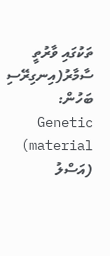ތަކުގައި ވާރުތީ ސާމާރު(އިނގިރޭސި ބަހުން: Genetic material) (އަސްލު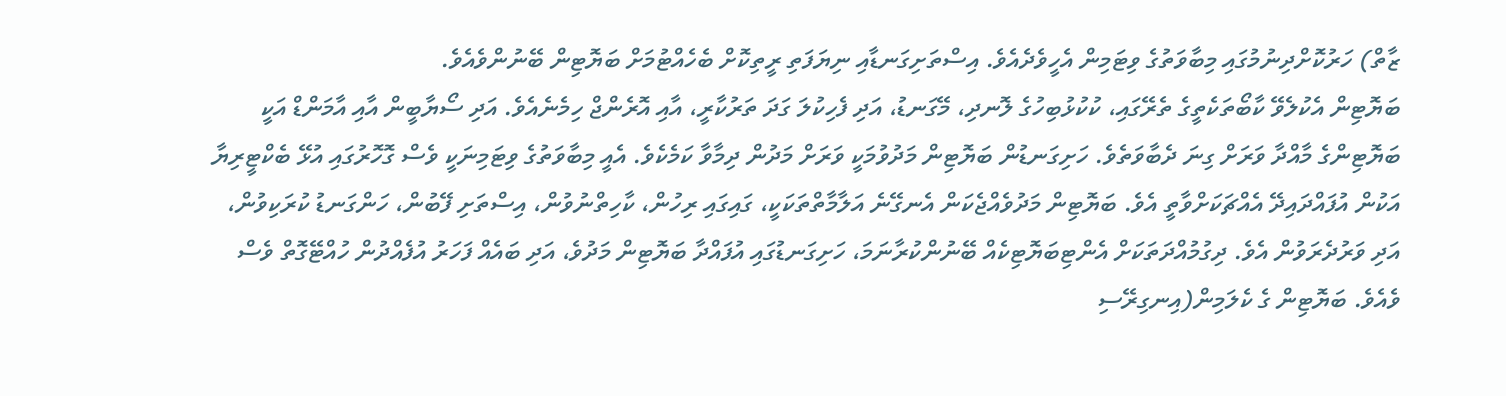ޒާތް) ހަރުކޮށްދިނުމުގައި މިބާވަތުގެ ވިޓަމިން އެހީވެދެއެވެ. އިސްތަށިގަނޑާއި ނިޔަފަތި ރީތިކޮށް ބެހެއްޓުމަށް ބަޔޮޓިން ބޭނުންވެއެވެ.
ބަޔޮޓިން އެކުލެވޭ ކާބޯތަކެތީގެ ތެރޭގައި، ކުކުޅުބިހުގެ ލޮނދި، މޭގަނޑު، އަދި ފެހިކުލަ ގަދަ ތަރުކާރީ، އާއި އޮރެންޖް ހިމެނެއެވެ. އަދި ސޯޔާބީން އާއި އާމަންޑް އަކީ ބަޔޮޓިންގެ މާއްދާ ވަރަށް ގިނަ ދެބާވަތެވެ. ހަށިގަނޑުން ބަޔޮޓިން މަދުވުމަކީ ވަރަށް މަދުން ދިމާވާ ކަމެކެވެ. އެއީ މިބާވަތުގެ ވިޓަމިނަކީ ވެސް ގޮހޮރުގައި އުޅޭ ބެކްޓީރިޔާ އަކުން އުފައްދައިދޭ އެއްޗަކަށްވާތީ އެވެ. ބަޔޮޓިން މަދުވެއްޖެކަން އެނގޭނެ އަލާމާތްތަކަކީ، ގައިގައި ރިހުން، ކާހިތްނުވުން، އިސްތަށި ފޭބުން، ހަންގަނޑު ކުރަކިވުން، އަދި ވަރުދެރަވުން އެވެ. ދިގުމުއްދަތަކަށް އެންޓިބަޔޮޓިކެއް ބޭނުންކުރާނަމަ، ހަށިގަނޑުގައި އުފައްދާ ބަޔޮޓިން މަދުވެ، އަދި ބައެއް ފަހަރު އުފެއްދުން ހުއްޓޭގޮތް ވެސް ވެއެވެ. ބަޔޮޓިން ގެ ކެލަމިން(އިނގިރޭސި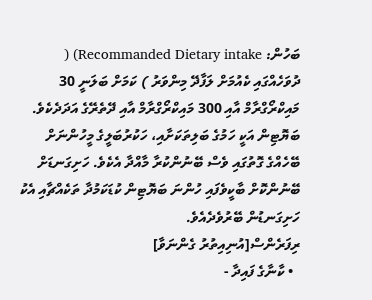ބަހުން: Recommanded Dietary intake) ( ދުވަހެއްގައި ކެއުމަށް ލަފާދޭ މިންވަރު ) ކަމަށް ބަލަނީ 30 މައިކްރޯގްރާމް އާއި 300 މައިކްރޯގްރާމް އާއި ދޭތެރޭގެ އަދަދެކެވެ. ބަޔޮޓިން އަކީ ހަމުގެ ބަލިތަކަށާއި، ހަކުރުބަލީގެ މީހުންނަށް ބޭހެއްގެ ގޮތުގައި ވެސް ބޭނުންކުރާ މާއްދާ އެކެވެ. ހަށިގަނޑަށް ބޭނުންކޮށް ބާކީވެފައި ހުންނަ ބަޔޮޓިން ކުޑަކަމުދާ ތަކެއްޗާއި އެކު ހަށިގަނޑުން ބޭރުވެދެއެވެ.
ރިފަރެންސް[އުނިއިތުރު ގެންނަވާ]
  • ކާނާގެ ފައިދާ -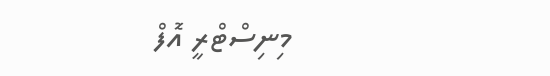މިނިސްޓްރީ އޮފް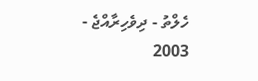ހެލްތު - ދިވެހިރާއްޖެ - 2003